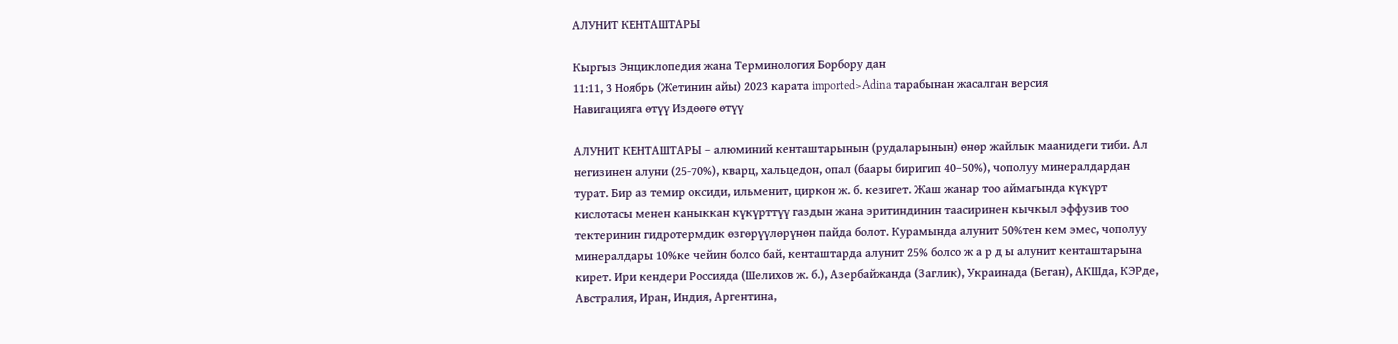АЛУНИТ КЕНТАШТАРЫ

Кыргыз Энциклопедия жана Терминология Борбору дан
11:11, 3 Ноябрь (Жетинин айы) 2023 карата imported>Adina тарабынан жасалган версия
Навигацияга өтүү Издөөгө өтүү

АЛУНИТ КЕНТАШТАРЫ – алюминий кенташтарынын (рудаларынын) өнөр жайлык маанидеги тиби. Ал негизинен алуни (25-70%), кварц, хальцедон, опал (баары биригип 40–50%), чополуу минералдардан турат. Бир аз темир оксиди, ильменит, циркон ж. б. кезигет. Жаш жанар тоо аймагында күкүрт кислотасы менен каныккан күкүрттүү газдын жана эритиндинин таасиринен кычкыл эффузив тоо тектеринин гидротермдик өзгөрүүлөрүнөн пайда болот. Курамында алунит 50%тен кем эмес, чополуу минералдары 10%ке чейин болсо бай, кенташтарда алунит 25% болсо ж а р д ы алунит кенташтарына кирет. Ири кендери Россияда (Шелихов ж. б.), Азербайжанда (Заглик), Украинада (Беган), АКШда, КЭРде, Австралия, Иран, Индия, Аргентина,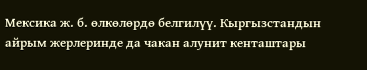Мексика ж. б. өлкөлөрдө белгилүү. Кыргызстандын айрым жерлеринде да чакан алунит кенташтары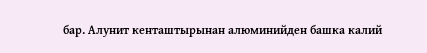бар. Алунит кенташтырынан алюминийден башка калий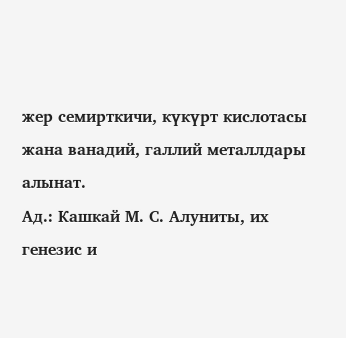жер семирткичи, күкүрт кислотасы жана ванадий, галлий металлдары алынат.
Ад.: Кашкай М. С. Алуниты, их генезис и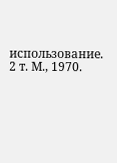использование. 2 т. М., 1970.